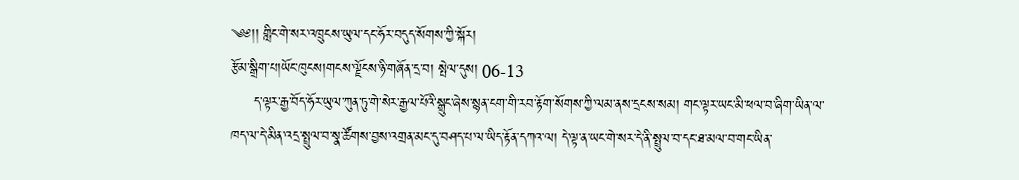༄༅།། གླིང་གེ་སར་འཁྲུངས་ཡུལ་དང་ཧོར་བདུད་སོགས་ཀྱི་སྐོར།
རྩོམ་སྒྲིག་པ།ཡོང་ཁུངས།གངས་ལྗོངས་ཉི་གཞོན་དྲ་བ། སྤེལ་དུས། 06-13
     ད་ལྟར་རྒྱ་བོད་ཧོར་ཡུལ་ཀུན་ཏུ་གེ་སེར་རྒྱལ་པོའི་སྒྲུང་ཞེས་སྙན་ངག་གི་རབ་རྟོག་སོགས་ཀྱི་ལམ་ནས་དྲངས་སམ། གང་ལྟར་ཡང་མི་ཕལ་བ་ཞིག་ཡིན་ལ་ཁད་ལ་དེ་མིན་འདྲ་སྤྲུལ་བ་སྣ་ཚོགས་བྱས་འགྲན་མང་དུ་བཤད་པ་ལ་ཡིད་རྟོན་དཀའ་ལ། དེ་ལྟ་ན་ཡང་གེ་སར་དེ་ནི་སྤྲུལ་བ་དང་ཐ་མལ་བ་གང་ཡིན་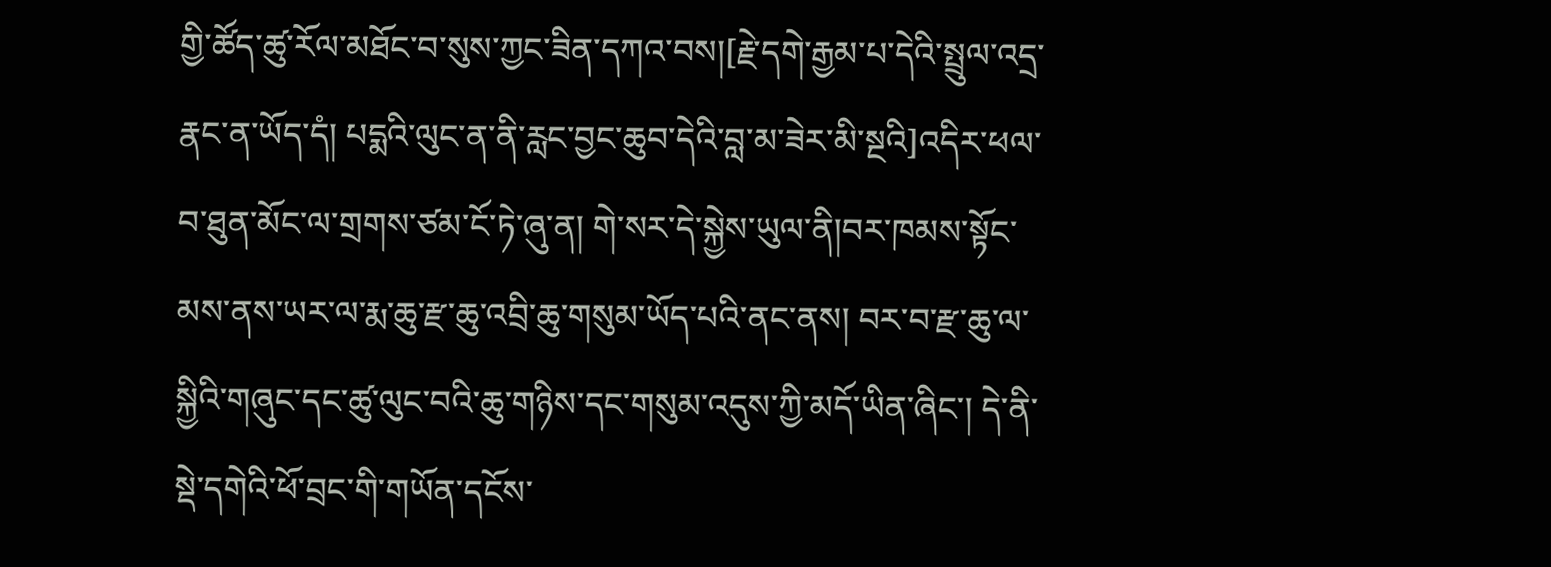གྱི་ཚོད་ཚུ་རོལ་མཐོང་བ་སུས་ཀྱང་ཟིན་དཀའ་བས།[རྗེ་དགེ་རྒྱམ་པ་དེའི་སྤྲུལ་འདྲ་རྣང་ན་ཡོད་དཾ། པདྨའི་ལུང་ན་ནི་རླང་བྱང་ཆུབ་དེའི་བླ་མ་ཟེར་མི་སྔའི]འདིར་ཕལ་བ་ཐུན་མོང་ལ་གྲགས་ཙམ་ངོ་ཏེ་ཞུ་ན། གེ་སར་དེ་སྐྱེས་ཡུལ་ནི།བར་ཁམས་སྟོང་མས་ནས་ཡར་ལ་རྨ་ཆུ་རྫ་ཆུ་འབྲི་ཆུ་གསུམ་ཡོད་པའི་ནང་ནས། བར་བ་རྫ་ཆུ་ལ་སྐྱིའི་གཞུང་དང་ཚུ་ལུང་བའི་ཆུ་གཉིས་དང་གསུམ་འདུས་ཀྱི་མདོ་ཡིན་ཞིང་། དེ་ནི་སྡེ་དགེའི་ཕོ་བྲང་གི་གཡོན་དངོས་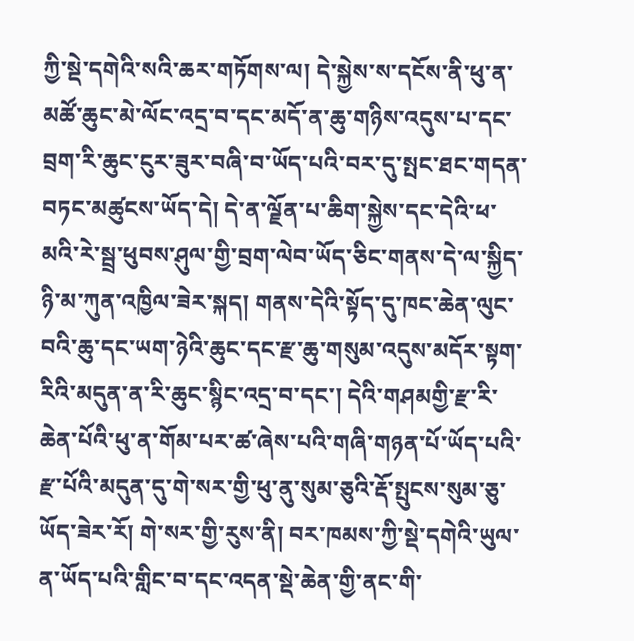ཀྱི་སྡེ་དགེའི་སའི་ཆར་གཏོགས་ལ། དེ་སྐྱེས་ས་དངོས་ནི་ཕུ་ན་མཚོ་ཆུང་མེ་ལོང་འདྲ་བ་དང་མདོ་ན་ཆུ་གཉིས་འདུས་པ་དང་བྲག་རི་ཆུང་ངུར་ཟུར་བཞི་བ་ཡོད་པའི་བར་དུ་སྤང་ཐང་གདན་བཏང་མཚུངས་ཡོད་དེ། དེ་ན་ལྗོན་པ་ཆིག་སྐྱེས་དང་དེའི་ཕ་མའི་རེ་སྦྲ་ཕུབས་ཤུལ་གྱི་བྲག་ལེབ་ཡོད་ཅིང་གནས་དེ་ལ་སྐྱིད་ཉི་མ་ཀུན་འཁྱིལ་ཟེར་སྐད། གནས་དེའི་སྟོད་དུ་ཁང་ཆེན་ལུང་བའི་ཆུ་དང་ཡག་ཉེའི་ཆུང་དང་རྫ་ཆུ་གསུམ་འདུས་མདོར་སྟག་རིའི་མདུན་ན་རི་ཆུང་སྙིང་འདྲ་བ་དང་། དེའི་གཤམགྱི་རྫ་རི་ཆེན་པོའི་ཕུ་ན་གོམ་པར་ཚ་ཞེས་པའི་གཞི་གཉན་པོ་ཡོད་པའི་རྫ་པོའི་མདུན་དུ་གེ་སར་གྱི་ཕུ་ནུ་སུམ་ཅུའི་རྡོ་སྤུངས་སུམ་ཅུ་ཡོད་ཟེར་རོ། གེ་སར་གྱི་རུས་ནི། བར་ཁམས་ཀྱི་སྡེ་དགེའི་ཡུལ་ན་ཡོད་པའི་གླིང་བ་དང་འདན་སྡེ་ཆེན་གྱི་ནང་གི་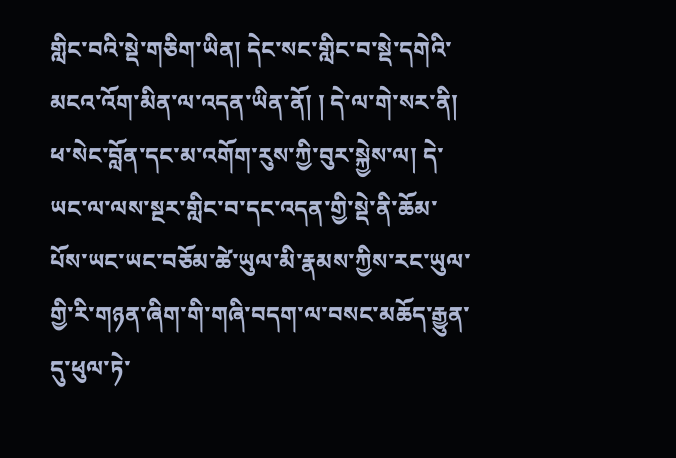གླིང་བའི་སྡེ་གཅིག་ཡིན། དེང་སང་གླིང་བ་སྡེ་དགེའི་མངའ་འོག་མིན་ལ་འདན་ཡིན་ནོ། ། དེ་ལ་གེ་སར་ནི། ཕ་སེང་བློན་དང་མ་འགོག་རུས་ཀྱི་བུར་སྐྱེས་ལ། དེ་ཡང་ལ་ལས་སྔར་གླིང་བ་དང་འདན་གྱི་སྡེ་ནི་ཆོམ་པོས་ཡང་ཡང་བཅོམ་ཚེ་ཡུལ་མི་རྣམས་ཀྱིས་རང་ཡུལ་གྱི་རི་གཉན་ཞིག་གི་གཞི་བདག་ལ་བསང་མཆོད་རྒྱུན་དུ་ཕུལ་ཏེ་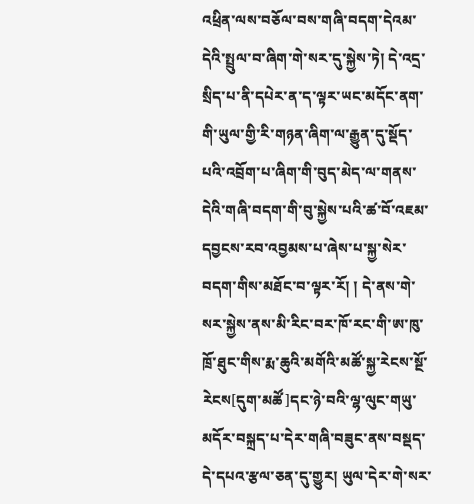འཕྲིན་ལས་བཅོལ་བས་གཞི་བདག་དེའམ་དེའི་སྤྲུལ་བ་ཞིག་གེ་སར་དུ་སྐྱེས་ཏེ། དེ་འདྲ་སྲིད་པ་ནི་དཔེར་ན་ད་ལྟར་ཡང་མདོང་ནག་གི་ཡུལ་གྱི་རི་གཉན་ཞིག་ལ་རྒྱུན་དུ་སྡོད་པའི་འབྲོག་པ་ཞིག་གི་བུད་མེད་ལ་གནས་དེའི་གཞི་བདག་གི་བུ་སྐྱེས་པའི་ཚ་བོ་འཇམ་དབྱངས་རབ་འབྱམས་པ་ཞེས་པ་སྐྱ་སེར་བདག་གིས་མཐོང་བ་ལྟར་རོ། ། དེ་ནས་གེ་སར་སྐྱེས་ནས་མི་རིང་བར་ཁོ་རང་གི་ཨ་ཁུ་ཁྲོ་ཐུང་གིས་རྨ་ཆུའི་མགོའི་མཚོ་སྐྱ་རེངས་སྔོ་རེངས[དུག་མཚོ]དང་ཉེ་བའི་ལྷ་ལུང་གཡུ་མདོར་བསྐྲད་པ་དེར་གཞི་བཟུང་ནས་བསྡད་དེ་དཔའ་རྩལ་ཅན་དུ་གྱུར། ཡུལ་དེར་གེ་སར་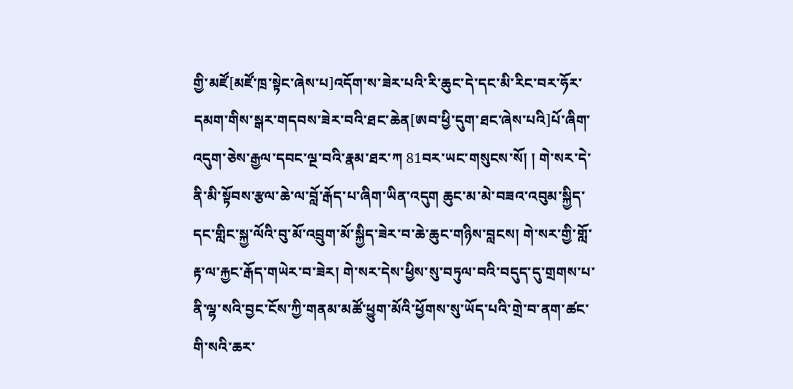གྱི་མཛོ[མཛོ་ཁྲ་སྟེང་ཞེས་པ]འདོག་ས་ཟེར་པའི་རི་ཆུང་དེ་དང་མི་རིང་བར་ཧོར་དམག་གིས་སྒར་གདབས་ཟེར་བའི་ཐང་ཆེན[ཨབ་ཕྱི་དུག་ཐང་ཞེས་པའི]པོ་ཞིག་འདུག་ཅེས་རྒྱལ་དབང་ལྔ་བའི་རྣམ་ཐར་ཀ 81བར་ཡང་གསུངས་སོ། ། གེ་སར་དེ་ནི་མི་སྟོབས་རྩལ་ཆེ་ལ་བློ་རྒོད་པ་ཞིག་ཡིན་འདུག ཆུང་མ་མེ་བཟའ་འབུམ་སྐྱིད་དང་གླིང་སྐྱ་ལོའི་བུ་མོ་འབྲུག་མོ་སྐྱིད་ཟེར་བ་ཆེ་ཆུང་གཉིས་བླངས། གེ་སར་གྱི་གློ་རྟ་ལ་རྐྱང་རྒོད་གཡེར་བ་ཟེར། གེ་སར་དེས་ཕྱིས་སུ་བཏུལ་བའི་བདུད་དུ་གྲགས་པ་ནི་ལྷ་སའི་བྱང་ངོས་ཀྱི་གནམ་མཚོ་ཕྱུག་མོའི་ཕྱོགས་སུ་ཡོད་པའི་གྲེ་བ་ནག་ཚང་གི་སའི་ཆར་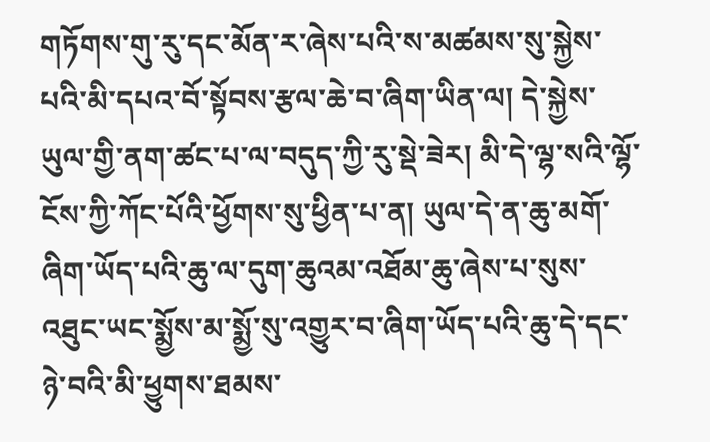གཏོགས་གུ་རུ་དང་མོན་ར་ཞེས་པའི་ས་མཚམས་སུ་སྐྱེས་པའི་མི་དཔའ་བོ་སྟོབས་རྩལ་ཆེ་བ་ཞིག་ཡིན་ལ། དེ་སྐྱེས་ཡུལ་གྱི་ནག་ཚང་པ་ལ་བདུད་ཀྱི་རུ་སྡེ་ཟེར། མི་དེ་ལྷ་སའི་ལྷོ་ངོས་ཀྱི་ཀོང་པོའི་ཕྱོགས་སུ་ཕྱིན་པ་ན། ཡུལ་དེ་ན་ཆུ་མགོ་ཞིག་ཡོད་པའི་ཆུ་ལ་དུག་ཆུའམ་འཐོམ་ཆུ་ཞེས་པ་སུས་འཐུང་ཡང་སྨྱོས་མ་སྨྱོ་སུ་འགྱུར་བ་ཞིག་ཡོད་པའི་ཆུ་དེ་དང་ཉེ་བའི་མི་ཕྱུགས་ཐམས་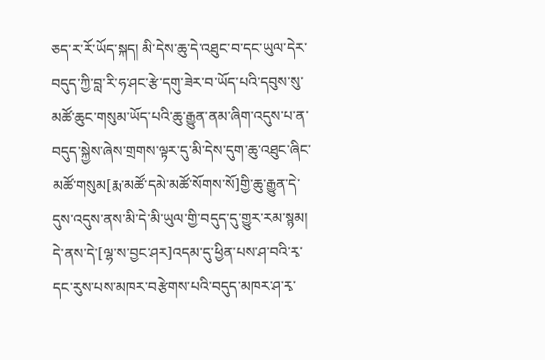ཅད་ར་རོ་ཡོད་སྐད། མི་དེས་ཆུ་དེ་འཐུང་བ་དང་ཡུལ་དེར་བདུད་ཀྱི་བླ་རི་ཧ་ཤང་རྩེ་དགུ་ཟེར་བ་ཡོད་པའི་དབུས་སུ་མཚོ་ཆུང་གསུམ་ཡོད་པའི་ཆུ་རྒྱུན་ནམ་ཞིག་འདུས་པ་ན་བདུད་སྐྱེས་ཞེས་གྲགས་ལྟར་དུ་མི་དེས་དུག་ཆུ་འཐུང་ཞིང་མཚོ་གསུམ[རྨ་མཚོ་དམེ་མཚོ་སོགས་སོ]གྱི་ཆུ་རྒྱུན་དེ་དུས་འདུས་ནས་མི་དེ་མི་ཡུལ་གྱི་བདུད་དུ་གྱུར་རམ་སྙམ། དེ་ནས་དེ་[ལྷ་ས་བྱང་ཤར]འདམ་དུ་ཕྱིན་པས་ཤ་བའི་རྭ་དང་རུས་པས་མཁར་བརྩེགས་པའི་བདུད་མཁར་ཤ་རྭ་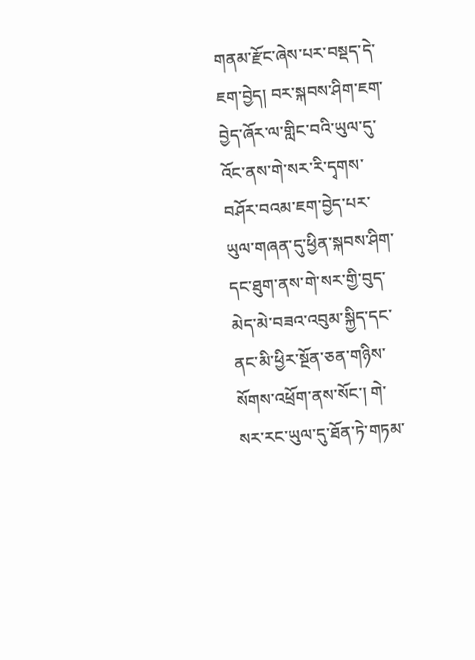གནམ་རྫོང་ཞེས་པར་བསྡད་དེ་ཇག་བྱེད། བར་སྐབས་ཤིག་ཇག་བྱེད་ཞོར་ལ་གླིང་བའི་ཡུལ་དུ་འོང་ནས་གེ་སར་རི་དྭགས་བཤོར་བའམ་ཇག་བྱེད་པར་ཡུལ་གཞན་དུ་ཕྱིན་སྐབས་ཤིག་དང་ཐུག་ནས་གེ་སར་གྱི་བུད་མེད་མེ་བཟའ་འབུམ་སྐྱིད་དང་ནང་མི་ཕྱིར་སྔོན་ཅན་གཉིས་སོགས་འཕྲོག་ནས་སོང་། གེ་སར་རང་ཡུལ་དུ་ཐོན་ཏེ་གཏམ་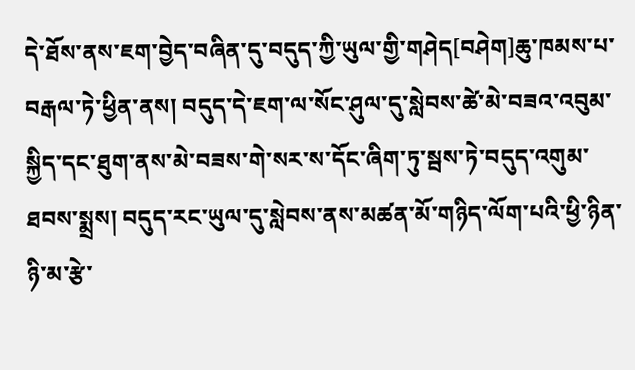དེ་ཐོས་ནས་ཇག་བྱེད་བཞིན་དུ་བདུད་ཀྱི་ཡུལ་གྱི་གཤེད[བཤེག]ཆུ་ཁམས་པ་བརྒལ་ཏེ་ཕྱིན་ནས། བདུད་དེ་ཇག་ལ་སོང་ཤུལ་དུ་སླེབས་ཚེ་མེ་བཟའ་འབུམ་སྐྱིད་དང་ཐུག་ནས་མེ་བཟས་གེ་སར་ས་དོང་ཞིག་ཏུ་སྦས་ཏེ་བདུད་འགུམ་ཐབས་སྨྲས། བདུད་རང་ཡུལ་དུ་སླེབས་ནས་མཚན་མོ་གཉིད་ལོག་པའི་ཕྱི་ཉིན་ཉི་མ་རྩེ་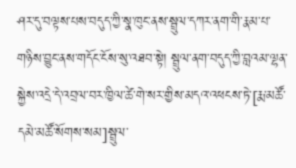ཤར་དུ་བལྟས་པས་བདུད་ཀྱི་སྣ་ཁུང་ནས་སྦྲུལ་དཀར་ནག་གི་རྣམ་པ་གཉིས་བྱུང་ནས་གདོང་ངོས་སུ་འཐབ་སྟེ། སྦྲུལ་ནག་བདུད་ཀྱི་བླའམ་ལྷན་སྐྱེས་འདྲེ་དེ་འབྲལ་བར་ཁྱིལ་ཚེ་གེ་སར་གྱིས་མདའ་འཕངས་ཏེ་[རྨ་མཚོ་དམེ་མཚོ་སོགས་སམ]སྦྲུལ་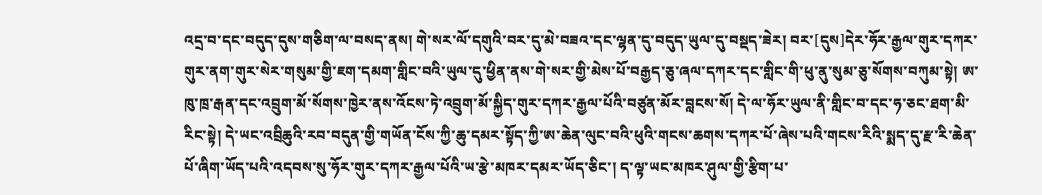འདྲ་བ་དང་བདུད་དུས་གཅིག་ལ་བསད་ནས། གེ་སར་ལོ་དགུའི་བར་དུ་མེ་བཟའ་དང་ལྷན་དུ་བདུད་ཡུལ་དུ་བསྡད་ཟེར། བར་[དུས]དེར་ཧོར་རྒྱལ་གུར་དཀར་གུར་ནག་གུར་སེར་གསུམ་གྱི་ཇག་དམག་གླིང་བའི་ཡུལ་དུ་ཕྱིན་ནས་གེ་སར་གྱི་མེས་པོ་བརྒྱད་ཅུ་ཞལ་དཀར་དང་གླིང་གི་ཕུ་ནུ་སུམ་ཅུ་སོགས་བཀུམ་སྟེ། ཨ་ཁུ་ཁྲ་རྒན་དང་འབྲུག་མོ་སོགས་ཁྱེར་ནས་འོངས་ཏེ་འབྲུག་མོ་སྐྱིད་གུར་དཀར་རྒྱལ་པོའི་བཙུན་མོར་བླངས་སོ། དེ་ལ་ཧོར་ཡུལ་ནི་གླིང་བ་དང་ཧ་ཅང་ཐག་མི་རིང་སྟེ། དེ་ཡང་འབྲིཆུའི་རབ་བདུན་གྱི་གཡོན་ངོས་ཀྱི་ཆུ་དམར་སྟོད་ཀྱི་ཨ་ཆེན་ལུང་བའི་ཕུའི་གངས་ཆགས་དཀར་པོ་ཞེས་པའི་གངས་རིའི་སྨད་དུ་རྫ་རི་ཆེན་པོ་ཞིག་ཡོད་པའི་འདབས་སུ་ཧོར་གུར་དཀར་རྒྱལ་པོའི་ཡ་རྩེ་མཁར་དམར་ཡོད་ཅིང་། ད་ལྟ་ཡང་མཁར་ཤུལ་གྱི་རྩིག་པ་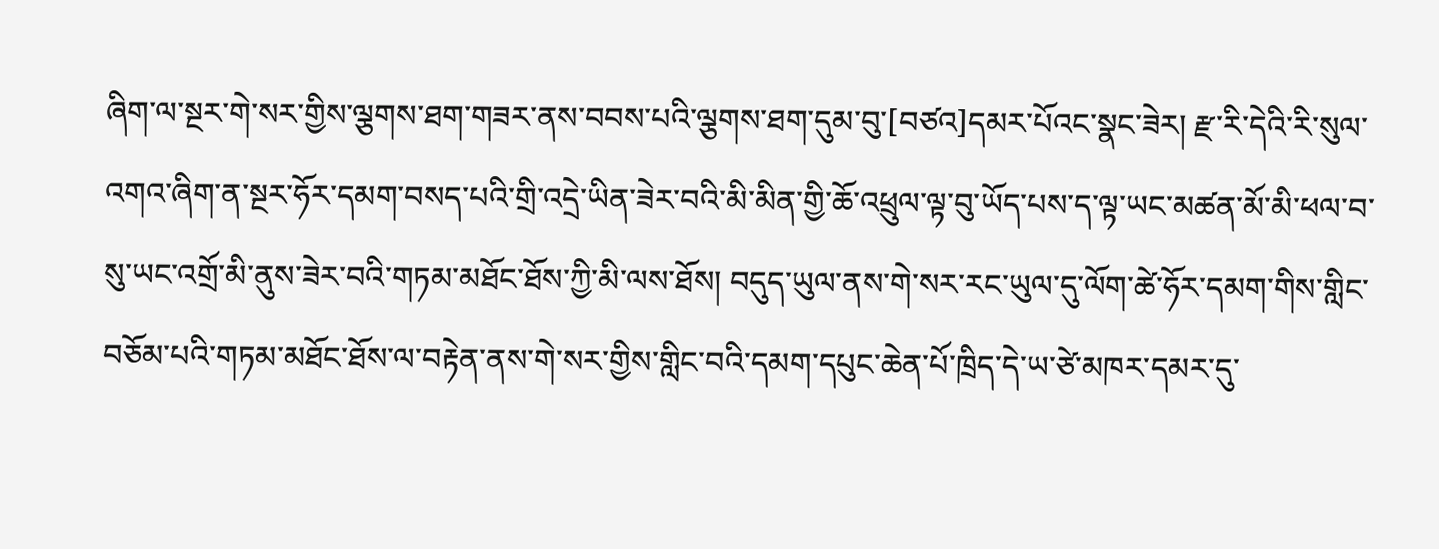ཞིག་ལ་སྔར་གེ་སར་གྱིས་ལྕགས་ཐག་གཟར་ནས་བབས་པའི་ལྕགས་ཐག་དུམ་བུ་[བཙའ]དམར་པོའང་སྣང་ཟེར། རྫ་རི་དེའི་རི་སུལ་འགའ་ཞིག་ན་སྔར་ཧོར་དམག་བསད་པའི་གྲི་འདྲེ་ཡིན་ཟེར་བའི་མི་མིན་གྱི་ཆོ་འཕྲུལ་ལྟ་བུ་ཡོད་པས་ད་ལྟ་ཡང་མཚན་མོ་མི་ཕལ་བ་སུ་ཡང་འགྲོ་མི་ནུས་ཟེར་བའི་གཏམ་མཐོང་ཐོས་ཀྱི་མི་ལས་ཐོས། བདུད་ཡུལ་ནས་གེ་སར་རང་ཡུལ་དུ་ལོག་ཚེ་ཧོར་དམག་གིས་གླིང་བཅོམ་པའི་གཏམ་མཐོང་ཐོས་ལ་བརྟེན་ནས་གེ་སར་གྱིས་གླིང་བའི་དམག་དཔུང་ཆེན་པོ་ཁྲིད་དེ་ཡ་ཙེ་མཁར་དམར་དུ་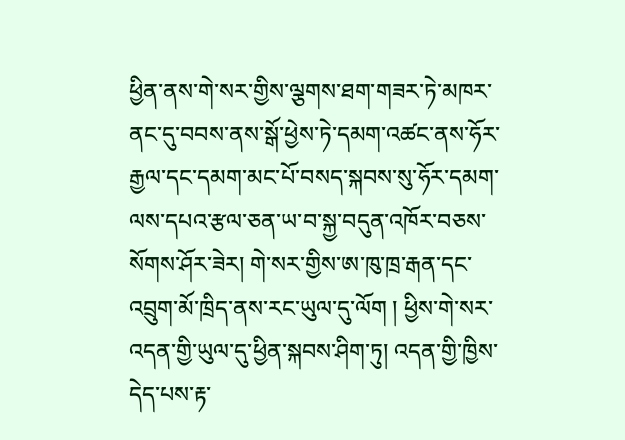ཕྱིན་ནས་གེ་སར་གྱིས་ལྕགས་ཐག་གཟར་ཏེ་མཁར་ནང་དུ་བབས་ནས་སྒོ་ཕྱེས་ཏེ་དམག་འཚང་ནས་ཧོར་རྒྱལ་དང་དམག་མང་པོ་བསད་སྐབས་སུ་ཧོར་དམག་ལས་དཔའ་རྩལ་ཅན་ཡ་བ་སྐྱ་བདུན་འཁོར་བཅས་སོགས་ཤོར་ཟེར། གེ་སར་གྱིས་ཨ་ཁུ་ཁྲ་རྒན་དང་འབྲུག་མོ་ཁྲིད་ནས་རང་ཡུལ་དུ་ལོག ། ཕྱིས་གེ་སར་འདན་གྱི་ཡུལ་དུ་ཕྱིན་སྐབས་ཤིག་ཏུ། འདན་གྱི་ཁྱིས་དེད་པས་རྟ་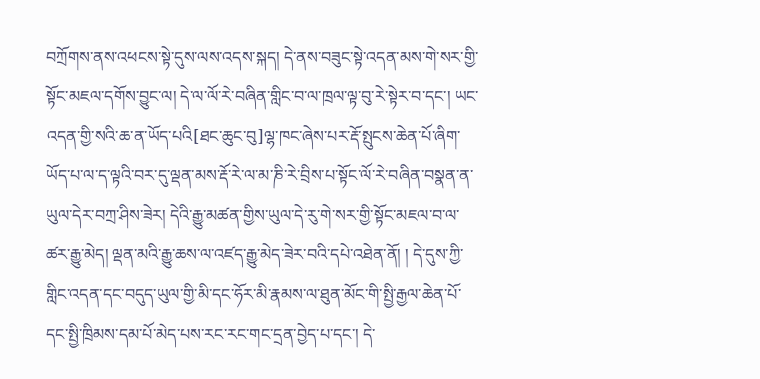བཀྲོགས་ནས་འཕངས་སྟེ་དུས་ལས་འདས་སྐད། དེ་ནས་བཟུང་སྟེ་འདན་མས་གེ་སར་གྱི་སྟོང་མཇལ་དགོས་བྱུང་ལ། དེ་ལ་ལོ་རེ་བཞིན་གླིང་བ་ལ་ཁྲལ་ལྟ་བུ་རེ་སྟེར་བ་དང་། ཡང་འདན་གྱི་སའི་ཆ་ན་ཡོད་པའི[ཐང་ཆུང་བུ]ལྷ་ཁང་ཞེས་པར་རྡོ་སྤུངས་ཆེན་པོ་ཞིག་ཡོད་པ་ལ་ད་ལྟའི་བར་དུ་ལྡན་མས་རྡོ་རེ་ལ་མ་ཎི་རེ་བྲིས་པ་སྟོང་ལོ་རེ་བཞིན་བསྣན་ན་ཡུལ་དེར་བཀྲ་ཤིས་ཟེར། དེའི་རྒྱུ་མཚན་གྱིས་ཡུལ་དེ་རུ་གེ་སར་གྱི་སྟོང་མཇལ་བ་ལ་ཚར་རྒྱུ་མེད། ལྡན་མའི་རྒྱུ་ཆས་ལ་འཛད་རྒྱུ་མེད་ཟེར་བའི་དཔེ་འཐེན་ནོ། ། དེ་དུས་ཀྱི་གླིང་འདན་དང་བདུད་ཡུལ་གྱི་མི་དང་ཧོར་མི་རྣམས་ལ་ཐུན་མོང་གི་སྤྱི་རྒྱལ་ཆེན་པོ་དང་སྤྱི་ཁྲིམས་དམ་པོ་མེད་པས་རང་རང་གང་དྲན་བྱེད་པ་དང་། དེ་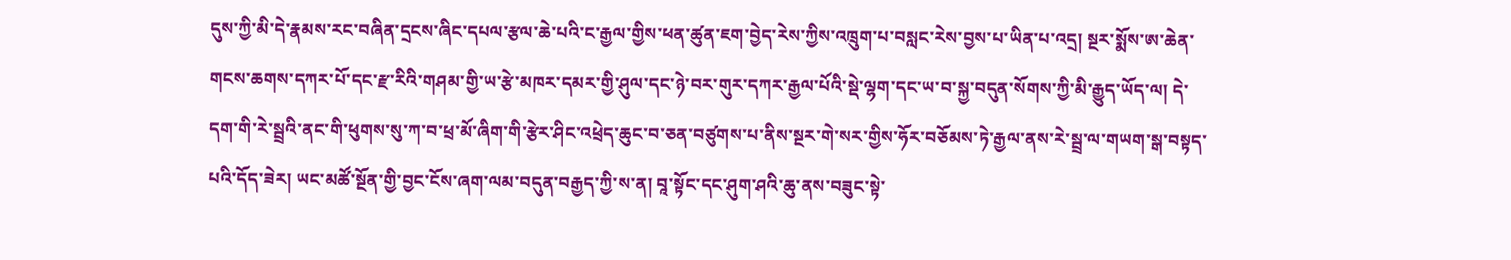དུས་ཀྱི་མི་དེ་རྣམས་རང་བཞིན་དྲངས་ཞིང་དཔལ་རྩལ་ཆེ་པའི་ང་རྒྱལ་གྱིས་ཕན་ཚུན་ཇག་བྱེད་རེས་ཀྱིས་འཁྲུག་པ་བསླང་རེས་བྱས་པ་ཡིན་པ་འདྲ། སྔར་སྨོས་ཨ་ཆེན་གངས་ཆགས་དཀར་པོ་དང་རྫ་རིའི་གཤམ་གྱི་ཡ་རྩེ་མཁར་དམར་གྱི་ཤུལ་དང་ཉེ་བར་གུར་དཀར་རྒྱལ་པོའི་སྡེ་ལྷག་དང་ཡ་བ་སྐྱ་བདུན་སོགས་ཀྱི་མི་རྒྱུད་ཡོད་ལ། དེ་དག་གི་རེ་སྦྲའི་ནང་གི་ཕུགས་སུ་ཀ་བ་ཕྲ་མོ་ཞིག་གི་རྩེར་ཤིང་འཕྲེད་ཆུང་བ་ཅན་བཙུགས་པ་ནིས་སྔར་གེ་སར་གྱིས་ཧོར་བཅོམས་ཏེ་རྒྱལ་ནས་རེ་སྦྲ་ལ་གཡག་སྒ་བསྟད་པའི་དོད་ཟེར། ཡང་མཚོ་སྔོན་གྱི་བྱང་ངོས་ཞག་ལམ་བདུན་བརྒྱད་ཀྱི་ས་ན། བཱ་སྟོང་དང་ཤུག་ཤའི་ཆུ་ནས་བཟུང་སྟེ་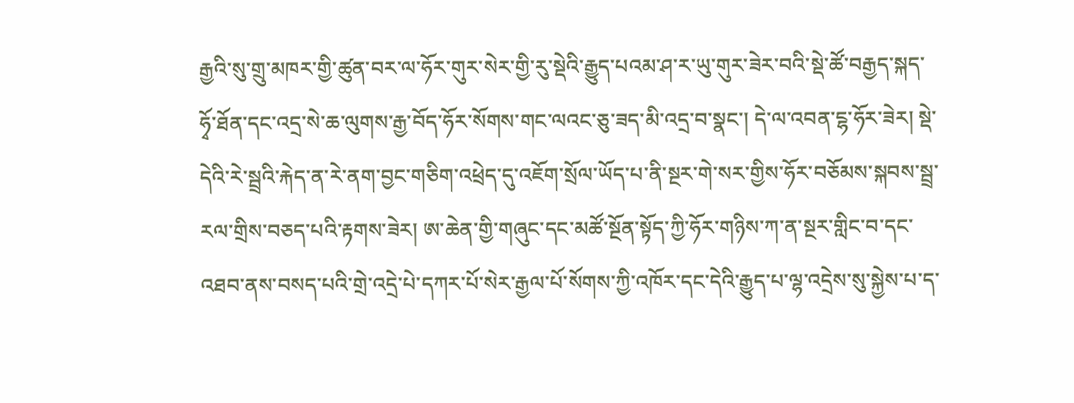རྒྱའི་སུ་གྲུ་མཁར་གྱི་ཚུན་བར་ལ་ཧོར་གུར་སེར་གྱི་རུ་སྡེའི་རྒྱུད་པའམ་ཤ་ར་ཡུ་གུར་ཟེར་བའི་སྡེ་ཚོ་བརྒྱད་སྐད་ཧྭོ་ཐོན་དང་འདྲ་སེ་ཆ་ལུགས་རྒྱ་བོད་ཧོར་སོགས་གང་ལའང་ཅུ་ཟད་མི་འདྲ་བ་སྣང་། དེ་ལ་འབན་ངྷ་ཧོར་ཟེར། སྡེ་དེའི་རེ་སྦྲའི་རྐེད་ན་རེ་ནག་བྱང་གཅིག་འཕྲེད་དུ་འཇོག་སྲོལ་ཡོད་པ་ནི་སྔར་གེ་སར་གྱིས་ཧོར་བཅོམས་སྐབས་སྦྲ་རལ་གྲིས་བཅད་པའི་རྟགས་ཟེར། ཨ་ཆེན་གྱི་གཞུང་དང་མཚོ་སྔོན་སྟོད་ཀྱི་ཧོར་གཉིས་ཀ་ན་སྔར་གླིང་བ་དང་འཐབ་ནས་བསད་པའི་གྲེ་འདྲེ་པེ་དཀར་པོ་སེར་རྒྱལ་པོ་སོགས་ཀྱི་འཁོར་དང་དེའི་རྒྱུད་པ་ལྷ་འདྲེས་སུ་སྐྱེས་པ་ད་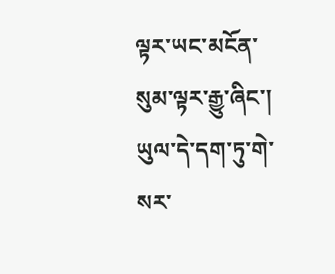ལྟར་ཡང་མངོན་སུམ་ལྟར་རྒྱུ་ཞིང་། ཡུལ་དེ་དག་ཏུ་གེ་སར་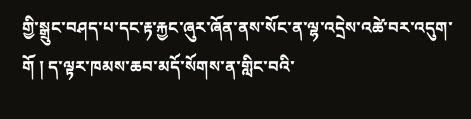གྱི་སྒྲུང་བཤད་པ་དང་རྟ་རྐྱང་ཞུར་ཞོན་ནས་སོང་ན་ལྷ་འདྲེས་འཚེ་བར་འདུག་གོ ། ད་ལྟར་ཁམས་ཆབ་མདོ་སོགས་ན་གླིང་བའི་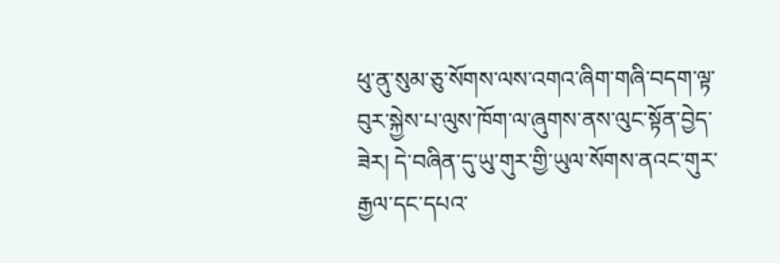ཕུ་ནུ་སུམ་ཅུ་སོགས་ལས་འགའ་ཞིག་གཞི་བདག་ལྟ་བུར་སྐྱེས་པ་ལུས་ཁོག་ལ་ཞུགས་ནས་ལུང་སྟོན་བྱེད་ཟེར། དེ་བཞིན་དུ་ཡུ་གུར་གྱི་ཡུལ་སོགས་ནའང་གུར་རྒྱལ་དང་དཔའ་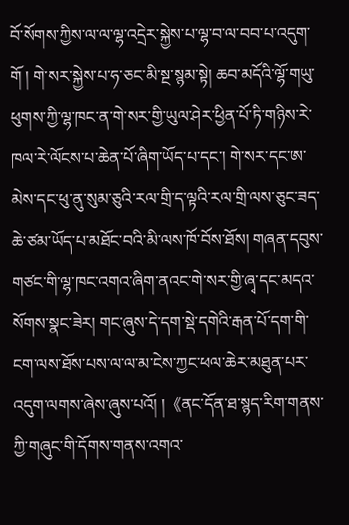བོ་སོགས་ཀྱིས་ལ་ལ་ལྷ་འདྲེར་སྐྱེས་པ་ལྷ་བ་ལ་བབ་པ་འདུག་གོ ། གེ་སར་སྐྱེས་པ་ཧ་ཅང་མི་སྔ་སྙམ་སྟེ། ཆབ་མདོའི་ལྷོ་གཡུ་ཕུགས་ཀྱི་ལྷ་ཁང་ན་གེ་སར་གྱི་ཡུལ་ཤེར་ཕྱིན་པོ་ཏི་གཉིས་རེ་ཁལ་རེ་ལོངས་པ་ཆེན་པོ་ཞིག་ཡོད་པ་དང་། གེ་སར་དང་ཨ་མེས་དང་ཕུ་ནུ་སུམ་ཅུའི་རལ་གྲི་ད་ལྟའི་རལ་གྲི་ལས་ཅུང་ཟད་ཆེ་ཙམ་ཡོད་པ་མཐོང་བའི་མི་ལས་ཁོ་བོས་ཐོས། གཞན་དབུས་གཙང་གི་ལྷ་ཁང་འགའ་ཞིག་ནའང་གེ་སར་གྱི་ཞྭ་དང་མདའ་སོགས་སྣང་ཟེར། གང་ཞུས་དེ་དག་སྡེ་དགེའི་རྒན་པོ་དག་གི་ངག་ལས་ཐོས་པས་ལ་ལ་མ་ངེས་ཀྱང་ཕལ་ཆེར་མཐུན་པར་འདུག་ལགས་ཞེས་ཞུས་པའོ། །《ནང་དོན་ཐ་སྙད་རིག་གནས་ཀྱི་གཞུང་གི་དོགས་གནས་འགའ་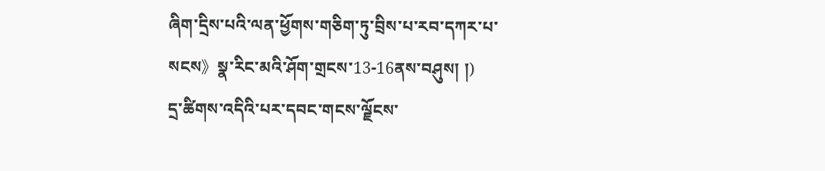ཞིག་དྲིས་པའི་ལན་ཕྱོགས་གཅིག་ཏུ་བྲིས་པ་རབ་དཀར་པ་སངས》སྣ་རིང་མའི་ཤོག་གྲངས་13-16ནས་བཤུས། །)
དྲ་ཚིགས་འདིའི་པར་དབང་གངས་ལྗོངས་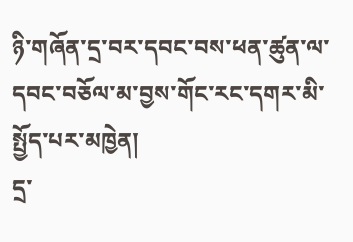ཉི་གཞོན་དྲ་བར་དབང་བས་ཕན་ཚུན་ལ་དབང་བཅོལ་མ་བྱས་གོང་རང་དགར་མི་སྤྱོད་པར་མཁྱེན།
དྲ་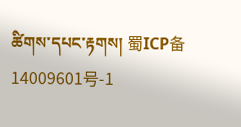ཚིགས་དཔང་རྟགས། 蜀ICP备14009601号-1